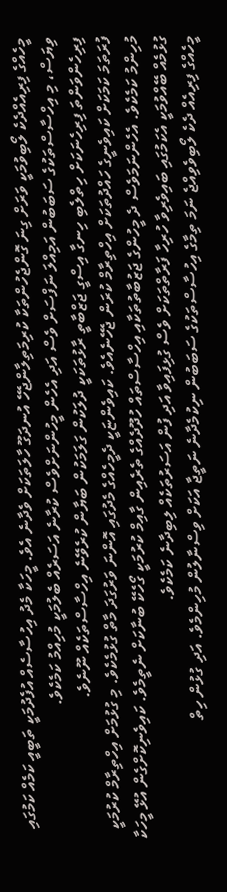މީހެއްގެ ފިރިއެއްދެކެ ލޯބިވުމަކީ ވަރަށް ގިނަ ގޮންޖެހުންތަކާ ކުރިމަތިލާންޖެހޭ އުނދަގޫ ހާލަތަކަށް ވެދާނެ އެވެ. މީހަކާ މެދު އިހުސާސެއް އުފެދުމަކީ ތަބީއީ ކަމެއް ކަމުގައި ވިޔަސް، މި އިހްސާސްތަކުގެ ސަބަބުން އަމިއްލަ ނަފްސަށް ވެސް އަދި އެހެން މީހުންނަށްވެސް ކުރާނެ އަސަރެއް ބެލުމަކީ މުހިއްމު ކަމެކެވެ.
ފިރިހެންވަންތަ ފިރިހެނަކަށް ހިތްލެބި ހިނގާ އިސްގީ ޖަޒްބާތީ ރާޅުތަކަކީ ދުލަކުން ގަލަމަކުން ބަޔާން ކުރެވޭނެ އިހްސާސްތަކެއް ނޫނެވެ.
ފުރަތަމަ ކަމަކަށް ކައިވެނީގެ ހައްދުތަކަށް އިހްތިރާމް ކުރަން ޖެހޭނެއެވެ. ކައިވެންޏަކީ ދެމީހެއްގެ މެދުގައި އޮންނަ ވަރުގަދަ މާތް ގުޅުމެކެވެ. މި ގުޅުމަށް އިހްތިރާމް ކުރުމަކީ މުހިންމު ކަމެކެވެ. އެހެންނަމަވެސް ދެ މީހުންގެ ޖަޒުބާތުތަކާއި އިހްސާސްތައް ހުދޫދެއްގެ ތެރެއިން ގާއިމް ކުރުމަކީ ގޯހެކޭ ބުނާކަށް ނެތީމެވެ. ކައިވެނިކޮށްގެން އުޅޭ މީހަކާ ގުޅުމެއް ބޭއްވުމަކީ އެކަމުގައި ބައިވެރިވާ ހުރިހާ ފަރާތްތަކަށް ވެސް ގުޅިފައިވާ އަދި ފުން އަސަރުތަކެއް ލިބިދާނެ ކަމެކެވެ.
މީހެއްގެ ފިރިއެއް ދެކެ ލޯބިވެވިއްޖެ ނަމަ ތިމާގެ އިހުސާސްތަކުގެ ސަބަބުން ނިކުމެދާނެ ނަތީޖާ އަކަށް ވިސްނާލުން މުހިންމެވެ. އަދި ގުޅުން ހިތް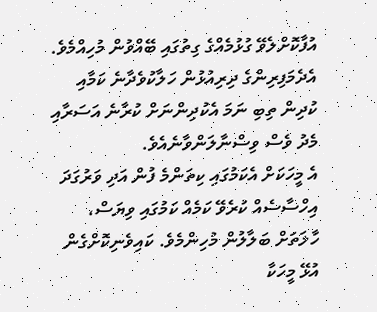އުފާކޮށްލެވޭ ގުޅުމެއްގެ ގިތުގައި ބޭއްވުން މުހިއްމެވެ. އެދެމަފިރިންގެ ދިރިއުޅުން ހަލާކުވެދާނެ ކަމާއި ކުދިން ތިބި ނަމަ އެކުދިންނަށް ކުރާނެ އަސަރާއި މެދު ވެސް ވިސްނާލަންވާނެއެވެ.
އެ މީހަކަށް އެކަމުގައި ކިތަންމެ ފުން އަދި ވަރުގަދަ އިހްސާސެއް ކުރެވޭ ކަމެއް ކަމުގައި ވިޔަސް، ހާލަތަށް ބަލާލުން މުހިންމެވެ. ކައިވެނިކޮށްގެން އުޅޭ މީހަކާ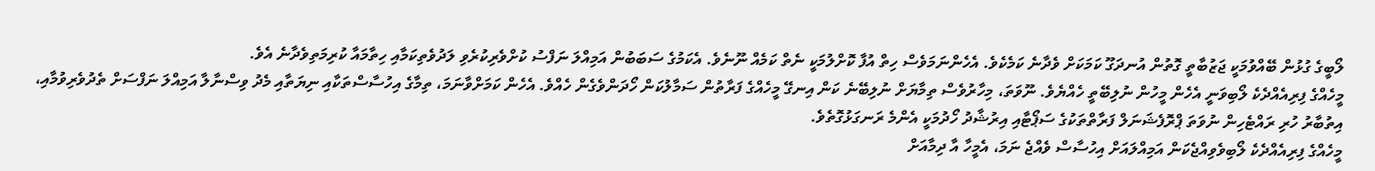ލޯބީގެ ގުޅުން ބޭއްވުމަކީ ޖަޒުބާތީ ގޮތުން އުނދަގޫ ކަމަކަށް ވެދާނެ ކަމެކެވެ. އެހެންނަމަވެސް ހިތް އުފާ ކޮށްލުމަކީ ނެތް ކަމެއް ނޫނެވެ. އެކަމުގެ ސަބަބުން އަމިއްލަ ނަފްސު ކުށްވެރިކުރެވި ލަދުވެތިކަމާއި ހިތާމައާ ކުރިމަތިވެދާނެ އެވެ.
މީހެއްގެ ފިރިއެއްދެކެ ލޯބިވަނީ އެހެން މީހުން ނުލިބޭތީ ހެއްޔެވެ. ނޫވަތަ، މިހާރުވެސް ތިމާޔަށް ނުލިބޭނެ ކަން އިނގޭ މީހެއްގެ ފަރާތުން ސަމާލުކަން ހޯދަންވެގެން ހެއްވެ. އެހެން ކަމަށްވާނަމަ، ތިމާގެ އިހުސާސްތަކާއި ނިޔަތާއި މެދު ވިސްނާލާ އަމިއްލަ ނަފްސަށް ތެދުވެރިވުމާއި، އިތުބާރު ހުރި ރައްޓެހިން ނުވަތަ ޕްރޮފެޝަނަލް ފަރާތްތަކުގެ ސަޕޯޓާއި އިރުޝާދު ހޯދުމަކީ އެންމެ ރަނގަޅުގޮތެވެ.
މީހެއްގެ ފިރިއެއްދެކެ ލޯބިވެވިއްޖެކަން އަމިއްލައަށް އިހުސާސް ވެއްޖެ ނަމަ، އެމީހާ އާ ދިމާއަށް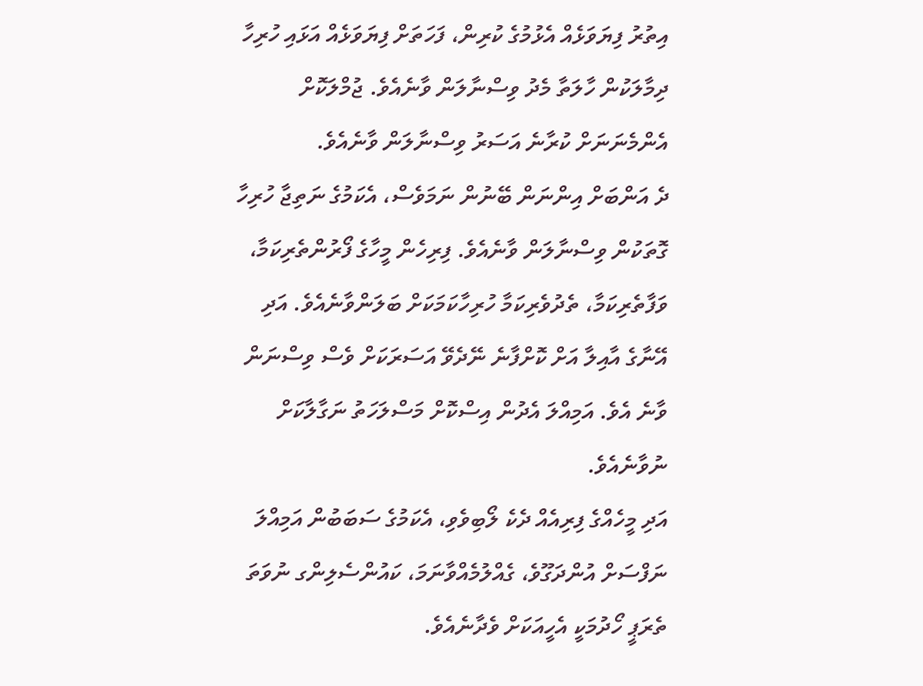އިތުރު ފިޔަވަޅެއް އެޅުމުގެ ކުރިން، ފަހަތަށް ފިޔަވަޅެއް އަޅައި ހުރިހާ ދިމާލަކުން ހާލަތާ މެދު ވިސްނާލަން ވާނެއެވެ. ޖުމްލަކޮށް އެންމެނަނަށް ކުރާނެ އަސަރު ވިސްނާލަން ވާނެއެވެ.
ދެ އަންބަށް އިންނަން ބޭނުން ނަމަވެސް، އެކަމުގެ ނަތިޖާ ހުރިހާ ގޮތަކުން ވިސްނާލަން ވާނެއެވެ. ފިރިހެން މީހާގެ ފޯރުންތެރިކަމާ، ވަފާތެރިކަމާ، ތެދުވެރިކަމާ ހުރިހާކަމަކަށް ބަލަންވާނެއެވެ. އަދި އޭނާގެ އާއިލާ އަށް ކޮށްފާނެ ނޭދެވޭ އަސަރަކަށް ވެސް ވިސްނަން ވާނެ އެވެ. އަމިއްލަ އެދުން އިސްކޮށް މަސްލަހަތު ނަގާލާކަށް ނުވާނެއެވެ.
އަދި މީހެއްގެ ފިރިއެއް ދެކެ ލޯބިވެވި، އެކަމުގެ ސަބަބުން އަމިއްލަ ނަފްސަށް އުންދަގޫވެ، ގެއްލުމެއްވާނަމަ، ކައުންސެލިންގ ނުވަތަ ތެރަޕީ ހޯދުމަކީ އެހީއަކަށް ވެދާނެއެވެ.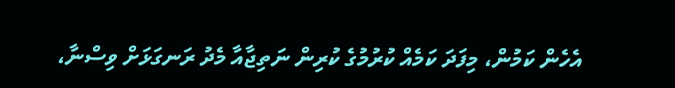އެހެން ކަމުން، މިފަދަ ކަމެއް ކުރުމުގެ ކުރިން ނަތިޖާއާ މެދު ރަނގަޅަށް ވިސްނާ،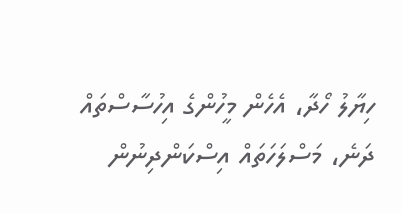ހިޔާލު ހޯދާ، އެހެން މީހުންގެ އިހުސާސްތައް ދަނެ، މަސްލަހަތައް އިސްކަންދިނުން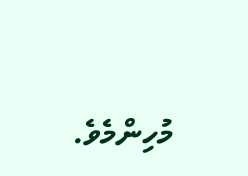މުހިންމެވެ.